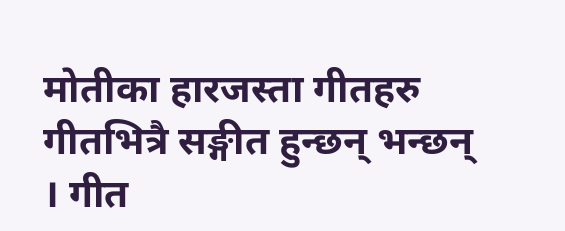मोतीका हारजस्ता गीतहरु
गीतभित्रै सङ्गीत हुन्छन् भन्छन् । गीत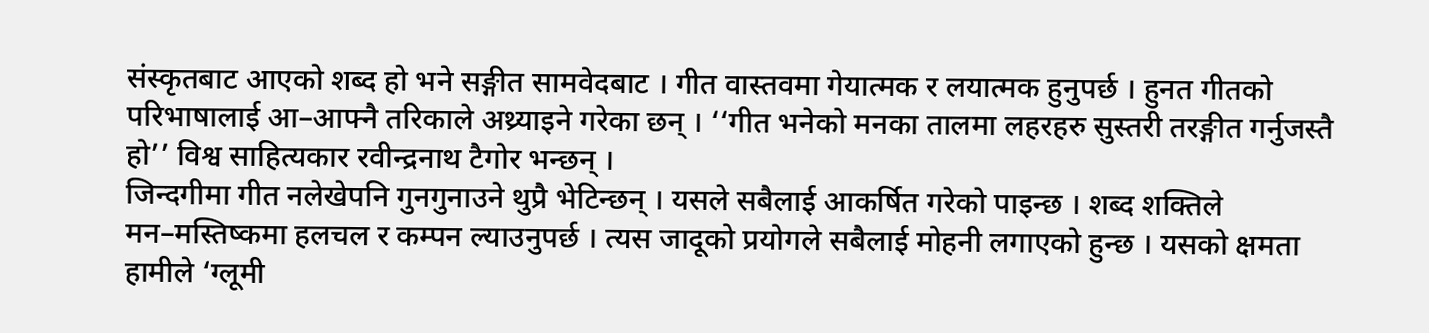संस्कृतबाट आएको शब्द हो भने सङ्गीत सामवेदबाट । गीत वास्तवमा गेयात्मक र लयात्मक हुनुपर्छ । हुनत गीतको परिभाषालाई आ–आफ्नै तरिकाले अथ्र्याइने गरेका छन् । ‘‘गीत भनेको मनका तालमा लहरहरु सुस्तरी तरङ्गीत गर्नुजस्तै हो’’ विश्व साहित्यकार रवीन्द्रनाथ टैगोर भन्छन् ।
जिन्दगीमा गीत नलेखेपनि गुनगुनाउने थुप्रै भेटिन्छन् । यसले सबैलाई आकर्षित गरेको पाइन्छ । शब्द शक्तिले मन–मस्तिष्कमा हलचल र कम्पन ल्याउनुपर्छ । त्यस जादूको प्रयोगले सबैलाई मोहनी लगाएको हुन्छ । यसको क्षमता हामीले ‘ग्लूमी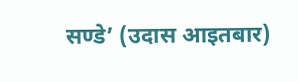सण्डे’ (उदास आइतबार)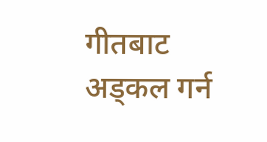गीतबाट अड्कल गर्न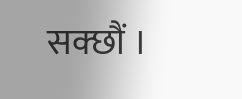सक्छौं ।